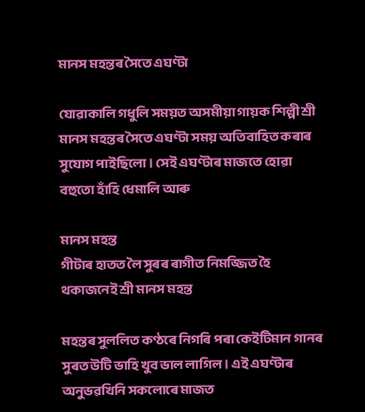মানস মহন্তৰ সৈতে এঘণ্টা

যোৱাকালি গধুলি সময়ত অসমীয়া গায়ক শিল্পী শ্রী মানস মহন্তৰ সৈতে এঘণ্টা সময় অতিবাহিত কৰাৰ সুযোগ পাইছিলো । সেই এঘণ্টাৰ মাজতে হোৱা বহুতো হাঁহি ধেমালি আৰু

মানস মহন্ত
গীটাৰ হাতত লৈ সুৰৰ ৰাগীত নিমজ্জিত হৈ থকাজনেই শ্রী মানস মহন্ত

মহন্তৰ সুললিত কণ্ঠৰে নিগৰি পৰা কেইটিমান গানৰ সুৰত উটি ভাহি খুব ভাল লাগিল । এই এঘণ্টাৰ অনুভৱখিনি সকলোৰে মাজত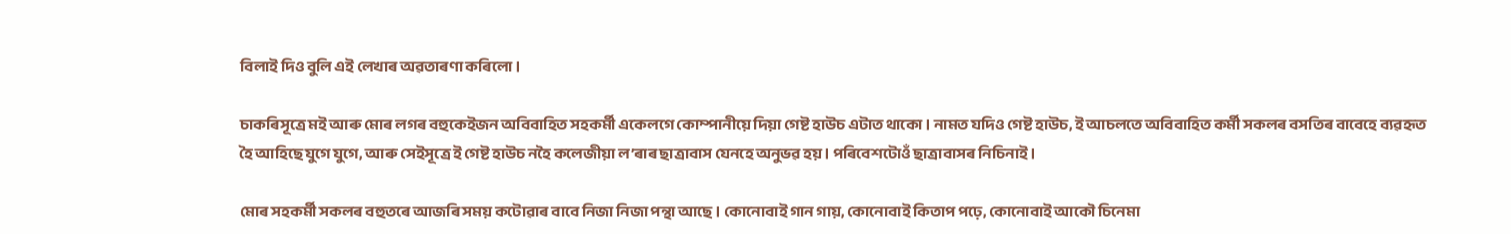বিলাই দিও বুলি এই লেখাৰ অৱতাৰণা কৰিলো ।

চাকৰিসূত্রে মই আৰু মোৰ লগৰ বহুকেইজন অবিবাহিত সহকর্মী একেলগে কোম্পানীয়ে দিয়া গেষ্ট হাউচ এটাত থাকো । নামত যদিও গেষ্ট হাউচ, ই আচলতে অবিবাহিত কর্মী সকলৰ বসতিৰ বাবেহে ব্যৱহৃত হৈ আহিছে যুগে যুগে, আৰু সেইসূত্রে ই গেষ্ট হাউচ নহৈ কলেজীয়া ল’ৰাৰ ছাত্রাবাস যেনহে অনুভৱ হয় । পৰিবেশটোওঁ ছাত্রাবাসৰ নিচিনাই ।

মোৰ সহকর্মী সকলৰ বহুতৰে আজৰি সময় কটোৱাৰ বাবে নিজা নিজা পন্থা আছে । কোনোবাই গান গায়, কোনোবাই কিতাপ পঢ়ে, কোনোবাই আকৌ চিনেমা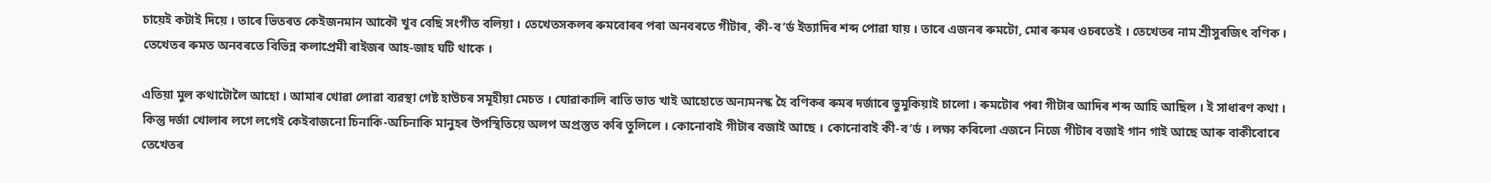চায়েই কটাই দিয়ে । তাৰে ভিতৰত কেইজনমান আকৌ খুব বেছি সংগীত বলিয়া । তেখেতসকলৰ ৰুমবোৰৰ পৰা অনবৰতে গীটাৰ, কী-ব’র্ড ইত্যাদিৰ শব্দ পোৱা যায় । তাৰে এজনৰ ৰুমটো, মোৰ ৰুমৰ ওচৰতেই । তেখেতৰ নাম শ্রীসুৰজিৎ বণিক । তেখেতৰ ৰুমত অনবৰতে বিভিন্ন কলাপ্রেমী ৰাইজৰ আহ-জাহ ঘটি থাকে ।

এতিয়া মুল কথাটোলৈ আহো । আমাৰ খোৱা লোৱা ব্যৱস্থা গেষ্ট হাউচৰ সমূহীয়া মেচত । যোৱাকালি ৰাতি ভাত খাই আহোতে অন্যমনস্ক হৈ বণিকৰ ৰুমৰ দর্জাৰে ভুমুকিয়াই চালো । ৰুমটোৰ পৰা গীটাৰ আদিৰ শব্দ আহি আছিল । ই সাধাৰণ কথা । কিন্তু দর্জা খোলাৰ লগে লগেই কেইবাজনো চিনাকি-অচিনাকি মানুহৰ উপস্থিতিয়ে অলপ অপ্রস্তুত কৰি তুলিলে । কোনোবাই গীটাৰ বজাই আছে । কোনোবাই কী-ব’র্ড । লক্ষ্য কৰিলো এজনে নিজে গীটাৰ বজাই গান গাই আছে আৰু বাকীবোৰে তেখেতৰ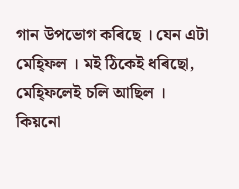গান উপভোগ কৰিছে । যেন এটা মেহ্‍ফিল । মই ঠিকেই ধৰিছো, মেহ্‍ফিলেই চলি আছিল । কিয়নো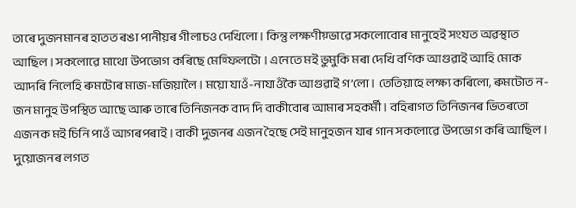তাৰে দুজনমানৰ হাতত ৰঙা পানীয়ৰ গীলাচও দেখিলো । কিন্তু লক্ষণীয়্ভাৱে সকলোবোৰ মানুহেই সংযত অৱস্থাত আছিল । সকলোৱে মাথো উপভোগ কৰিছে মে‌হ্‍ফিলটো । এনেতে মই ভুমুকি মৰা দেখি বণিক আগুৱাই আহি মোক আদৰি নিলেহি ৰুমটোৰ মাজ-মজিয়ালৈ । ময়ো যাওঁ-নাযাওঁকৈ আগুৱাই গ’লো । তেতিয়াহে লক্ষ্য কৰিলো, ৰুমটোত ন-জন মানুহ উপস্থিত আছে আৰু তাৰে তিনিজনক বাদ দি বাকীবোৰ আমাৰ সহকর্মী । বহিৰাগত তিনিজনৰ ভিতৰতো এজনক মই চিনি পাওঁ আগৰপৰাই । বাকী দুজনৰ এজন হৈছে সেই মানুহজন যাৰ গান সকলোৱে উপভোগ কৰি আছিল । দুয়োজনৰ লগত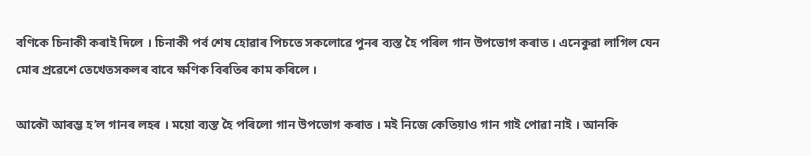বণিকে চিনাকী কৰাই দিলে । চিনাকী পর্ব শেষ হোৱাৰ পিচতে সকলোৱে পুনৰ ব্যস্ত হৈ পৰিল গান উপভোগ কৰাত । এনেকুৱা লাগিল যেন মোৰ প্রৱেশে তেখেতসকলৰ বাবে ক্ষণিক বিৰতিৰ কাম কৰিলে ।

আকৌ আৰম্ভ হ’ল গানৰ লহৰ । ময়ো ব্যস্ত হৈ পৰিলো গান উপভোগ কৰাত । মই নিজে কেতিয়াও গান গাই পোৱা নাই । আনকি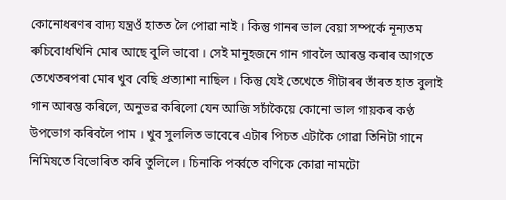কোনোধৰণৰ বাদ্য যন্ত্রওঁ হাতত লৈ পোৱা নাই । কিন্তু গানৰ ভাল বেয়া সম্পর্কে নূন্যতম ৰুচিবোধখিনি মোৰ আছে বুলি ভাবো । সেই মানুহজনে গান গাবলৈ আৰম্ভ কৰাৰ আগতে তেখেতৰপৰা মোৰ খুব বেছি প্রত্যাশা নাছিল । কিন্তু যেই তেখেতে গীটাৰৰ তাঁৰত হাত বুলাই গান আৰম্ভ কৰিলে, অনুভৱ কৰিলো যেন আজি সচাঁকৈয়ে কোনো ভাল গায়কৰ কণ্ঠ উপভোগ কৰিবলৈ পাম । খুব সুললিত ভাবেৰে এটাৰ পিচত এটাকৈ গোৱা তিনিটা গানে নিমিষতে বিভোৰিত কৰি তুলিলে । চিনাকি পর্ব্বতে বণিকে কোৱা নামটো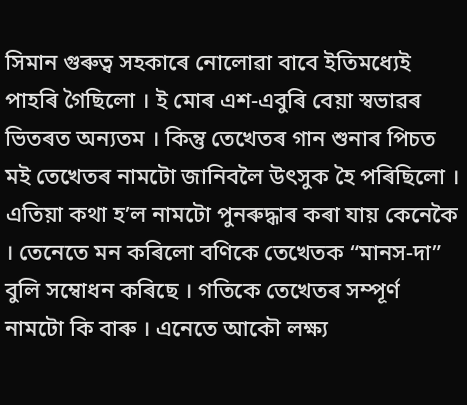সিমান গুৰুত্ব সহকাৰে নোলোৱা বাবে ইতিমধ্যেই পাহৰি গৈছিলো । ই মোৰ এশ-এবুৰি বেয়া স্বভাৱৰ ভিতৰত অন্যতম । কিন্তু তেখেতৰ গান শুনাৰ পিচত মই তেখেতৰ নামটো জানিবলৈ উৎসুক হৈ পৰিছিলো । এতিয়া কথা হ’ল নামটো পুনৰুদ্ধাৰ কৰা যায় কেনেকৈ । তেনেতে মন কৰিলো বণিকে তেখেতক “মানস-দা” বুলি সম্বোধন কৰিছে । গতিকে তেখেতৰ সম্পূর্ণ নামটো কি বাৰু । এনেতে আকৌ লক্ষ্য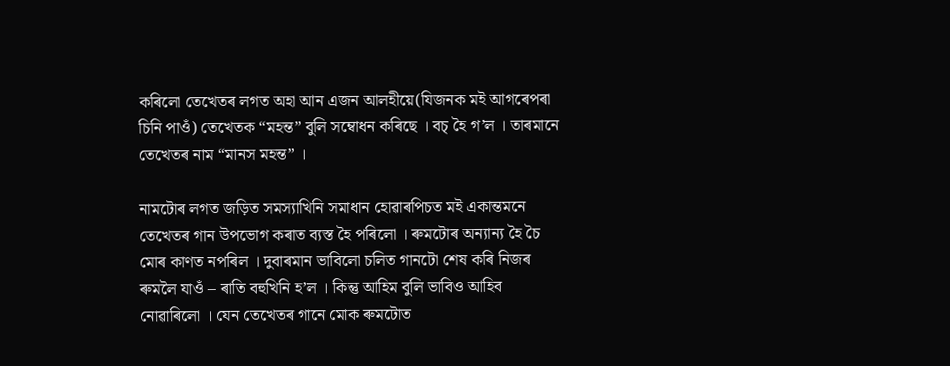কৰিলো তেখেতৰ লগত অহা আন এজন আলহীয়ে(যিজনক মই আগৰেপৰা চিনি পাওঁ) তেখেতক “মহন্ত” বুলি সম্বোধন কৰিছে । বচ্‍ হৈ গ’ল । তাৰমানে তেখেতৰ নাম “মানস মহন্ত” ।

নামটোৰ লগত জড়িত সমস্যাখিনি সমাধান হোৱাৰপিচত মই একান্তমনে তেখেতৰ গান উপভোগ কৰাত ব্যস্ত হৈ পৰিলো । ৰুমটোৰ অন্যান্য হৈ চৈ মোৰ কাণত নপৰিল । দুবাৰমান ভাবিলো চলিত গানটো শেষ কৰি নিজৰ ৰুমলৈ যাওঁ – ৰাতি বহুখিনি হ’ল । কিন্তু আহিম বুলি ভাবিও আহিব নোৱাৰিলো । যেন তেখেতৰ গানে মোক ৰুমটোত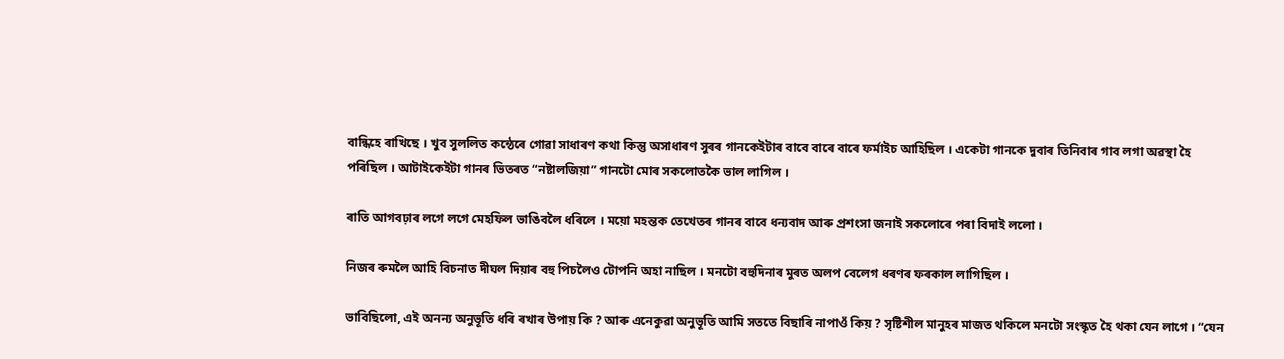বান্ধিহে ৰাখিছে । খুব সুললিত কন্ঠেৰে গোৱা সাধাৰণ কথা কিন্তু অসাধাৰণ সুৰৰ গানকেইটাৰ বাবে বাৰে বাৰে ফর্মাইচ আহিছিল । একেটা গানকে দুবাৰ তিনিবাৰ গাব লগা অৱস্থা হৈ পৰিছিল । আটাইকেইটা গানৰ ভিতৰত “নষ্টালজিয়া” গানটো মোৰ সকলোতকৈ ভাল লাগিল ।

ৰাতি আগবঢ়াৰ লগে লগে মেহফিল ভাঙিবলৈ ধৰিলে । ময়ো মহন্তক তেখেতৰ গানৰ বাবে ধন্যবাদ আৰু প্রশংসা জনাই সকলোৰে পৰা বিদাই ললো ।

নিজৰ ৰুমলৈ আহি বিচনাত দীঘল দিয়াৰ বহু পিচলৈও টোপনি অহা নাছিল । মনটো বহুদিনাৰ মুৰত অলপ বেলেগ ধৰণৰ ফৰকাল লাগিছিল ।

ভাবিছিলো, এই অনন্য অনুভূতি ধৰি ৰখাৰ উপায় কি ? আৰু এনেকুৱা অনুভূতি আমি সততে বিছাৰি নাপাওঁ কিয় ? সৃষ্টিশীল মানুহৰ মাজত থকিলে মনটো সংস্কৃত হৈ থকা যেন লাগে । “যেন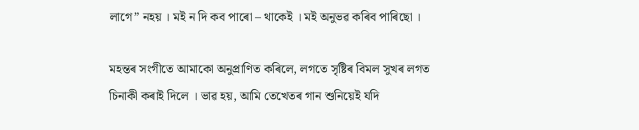লাগে” নহয় । মই ন দি কব পাৰো – থাকেই । মই অনুভৱ কৰিব পাৰিছো ।

মহন্তৰ সংগীতে আমাকো অনুপ্রাণিত কৰিলে, লগতে সৃষ্টিৰ বিমল সুখৰ লগত চিনাকী কৰাই দিলে । ভাৱ হয়, আমি তেখেতৰ গান শুনিয়েই যদি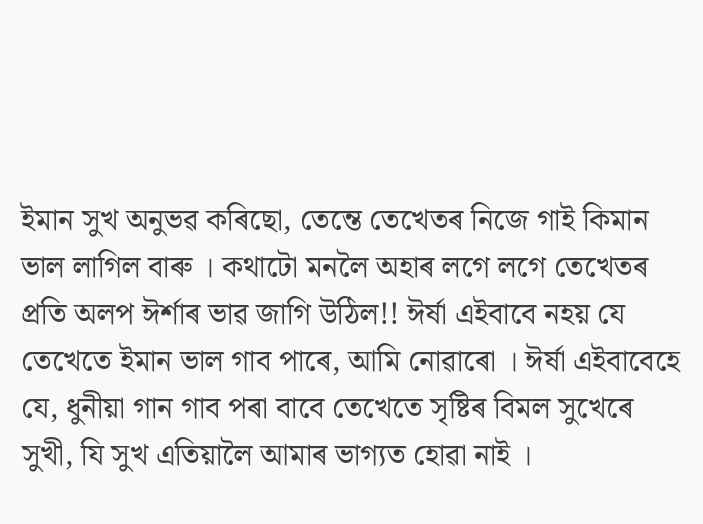ইমান সুখ অনুভৱ কৰিছো, তেন্তে তেখেতৰ নিজে গাই কিমান ভাল লাগিল বাৰু । কথাটো মনলৈ অহাৰ লগে লগে তেখেতৰ প্রতি অলপ ঈর্শাৰ ভাৱ জাগি উঠিল!! ঈর্ষা এইবাবে নহয় যে তেখেতে ইমান ভাল গাব পাৰে, আমি নোৱাৰো । ঈর্ষা এইবাবেহে যে, ধুনীয়া গান গাব পৰা বাবে তেখেতে সৃষ্টিৰ বিমল সুখেৰে সুখী, যি সুখ এতিয়ালৈ আমাৰ ভাগ্যত হোৱা নাই ।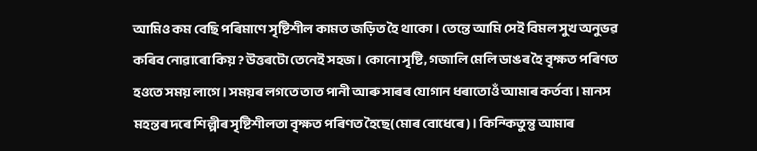আমিও কম বেছি পৰিমাণে সৃষ্টিশীল কামত জড়িত হৈ থাকো । তেন্তে আমি সেই বিমল সুখ অনুভৱ কৰিব নোৱাৰো কিয় ? উত্তৰটো তেনেই সহজ । কোনো সৃষ্টি, গজালি মেলি ডাঙৰ হৈ বৃক্ষত পৰিণত হওতে সময় লাগে । সময়ৰ লগতে তাত পানী আৰু সাৰৰ যোগান ধৰাতোওঁ আমাৰ কর্তব্য । মানস মহন্তৰ দৰে শিল্পীৰ সৃষ্টিশীলতা বৃক্ষত পৰিণত হৈছে(মোৰ বোধেৰে) । কিন্কিতুন্তু আমাৰ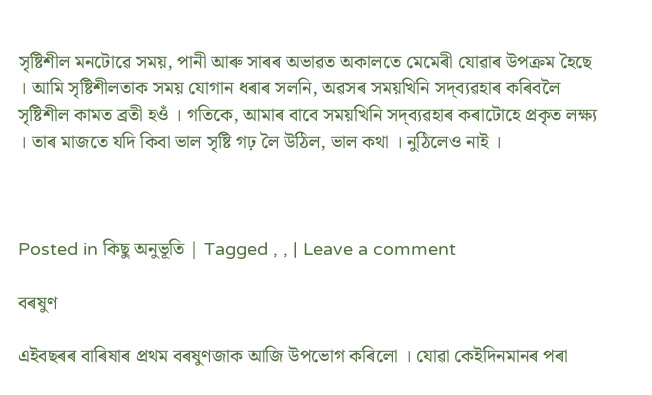সৃষ্টিশীল মনটোৱে সময়, পানী আৰু সাৰৰ অভাৱত অকালতে মেমেৰী যোৱাৰ উপক্রম হৈছে । আমি সৃষ্টিশীলতাক সময় যোগান ধৰাৰ সলনি, অৱসৰ সময়খিনি সদ্‍ব্যৱহাৰ কৰিবলৈ সৃষ্টিশীল কামত ব্রতী হওঁ । গতিকে, আমাৰ বাবে সময়খিনি সদ্‍ব্যৱহাৰ কৰাটোহে প্রকৃত লক্ষ্য । তাৰ মাজতে যদি কিবা ভাল সৃষ্টি গঢ় লৈ উঠিল, ভাল কথা । নুঠিলেও নাই ।



Posted in কিছু অনুভূতি | Tagged , , | Leave a comment

বৰষুণ

এইবছৰৰ বাৰিষাৰ প্রথম বৰষুণজাক আজি উপভোগ কৰিলো । যোৱা কেইদিনমানৰ পৰা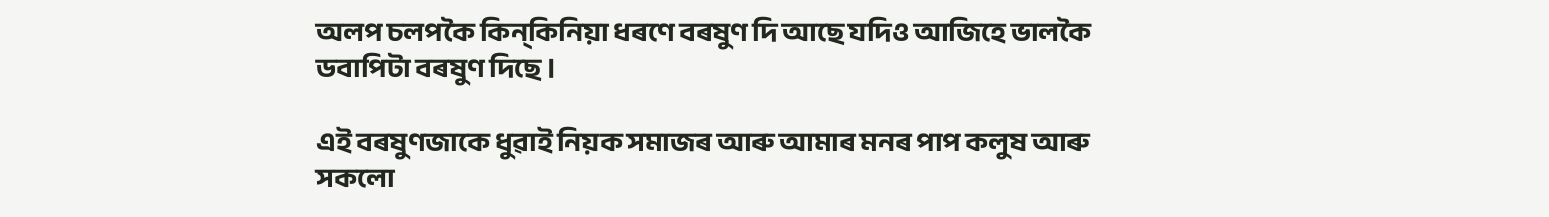অলপ চলপকৈ কিন্‌কিনিয়া ধৰণে বৰষুণ দি আছে যদিও আজিহে ভালকৈ ডবাপিটা বৰষুণ দিছে ।

এই বৰষুণজাকে ধুৱাই নিয়ক সমাজৰ আৰু আমাৰ মনৰ পাপ কলুষ আৰু সকলো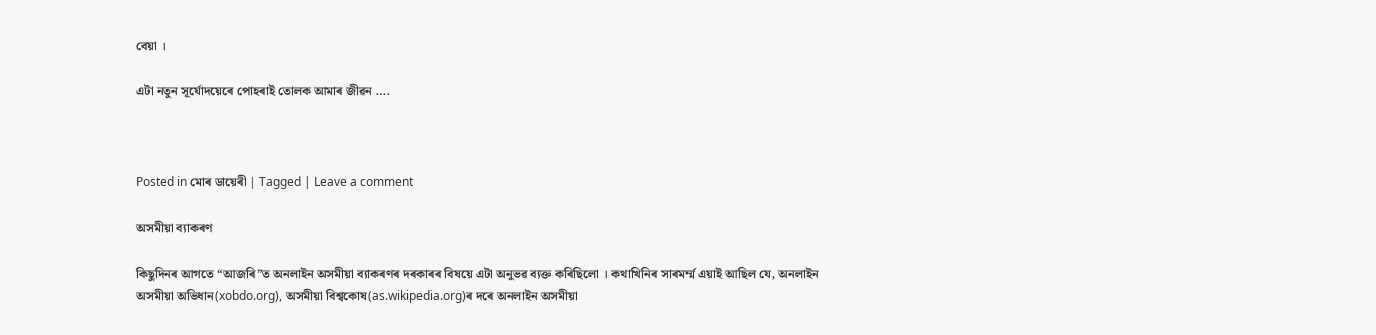বেয়া ।

এটা নতুন সূর্যোদয়েৰে পোহৰাই তোলক আমাৰ জীৱন ….



Posted in মোৰ ডায়েৰী | Tagged | Leave a comment

অসমীয়া ব্যাকৰণ

কিছুদিনৰ আগতে “আজৰি”ত অনলাইন অসমীয়া ব্যাকৰণৰ দৰকাৰৰ বিষয়ে এটা অনুভৱ ব্যক্ত কৰিছিলো । কথাখিনিৰ সাৰমর্ম্ম এয়াই আছিল যে, অনলাইন অসমীয়া অভিধান(xobdo.org), অসমীয়া বিশ্বকোষ(as.wikipedia.org)ৰ দৰে অনলাইন অসমীয়া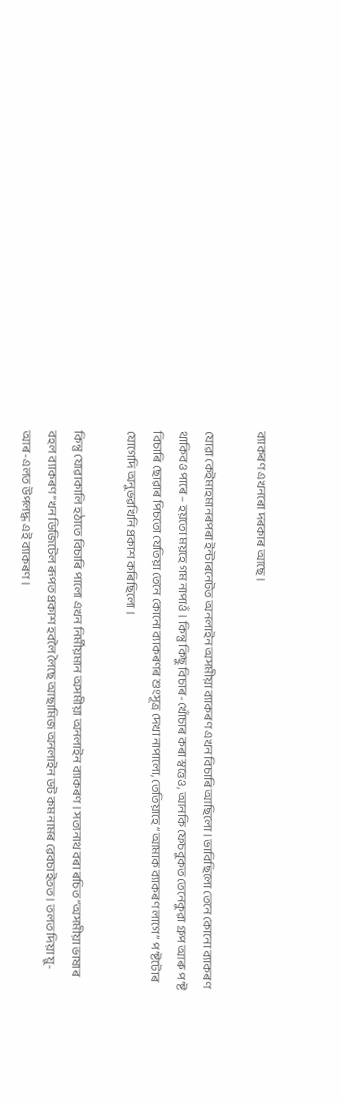ব্যাকৰণ এখনৰো দৰকাৰ আছে ।

যোৱা কেইমাহমানৰপৰা ইন্টাৰনেটত অনলাইন অসমীয়া ব্যাকৰণ এখন বিচাৰি আছিলো । ভাবিছিলো তেনে কোনো ব্যাকৰণ থাকিবও পাৰে – হয়তো ময়হে গম নাপাওঁ । কিন্তু কিছু বিচাৰ-খোঁচাৰ কৰা স্বত্তেও, আনকি ফেচবুকত তেনেকুৱা গ্রুপ আৰু প’ষ্ট বিচাৰি ছোৱাৰ পিচতো যেতিয়া তেনে কোনো ব্যাকৰণৰ শুংসূত্ৰ দেখা নাপালো, তেতিয়াহে “আমাক ব্যাকৰণ লাগে” প’ষ্টটোৰ যোগেদি অনুভৱখিনি প্রকাশ কৰিছিলো ।

কিন্তু যোৱাকালি হঠাতে বিচাৰি পালো এখন নির্মীয়মান অসমীয়া অনলাইন ব্যাকৰণ । সত্যনাথ বৰা ৰচিত “অসমীয়া ভাষাৰ বহল ব্যাকৰণ”খন ডিজিটেল ৰূপত প্রকাশ হবলৈ লৈছে আছামিজ অনলাইন ডট কম নামৰ ৱেবচাইতত । তলত দিয়া য়ু-আৰ-এলত উপলদ্ধ এই ব্যাকৰণ ।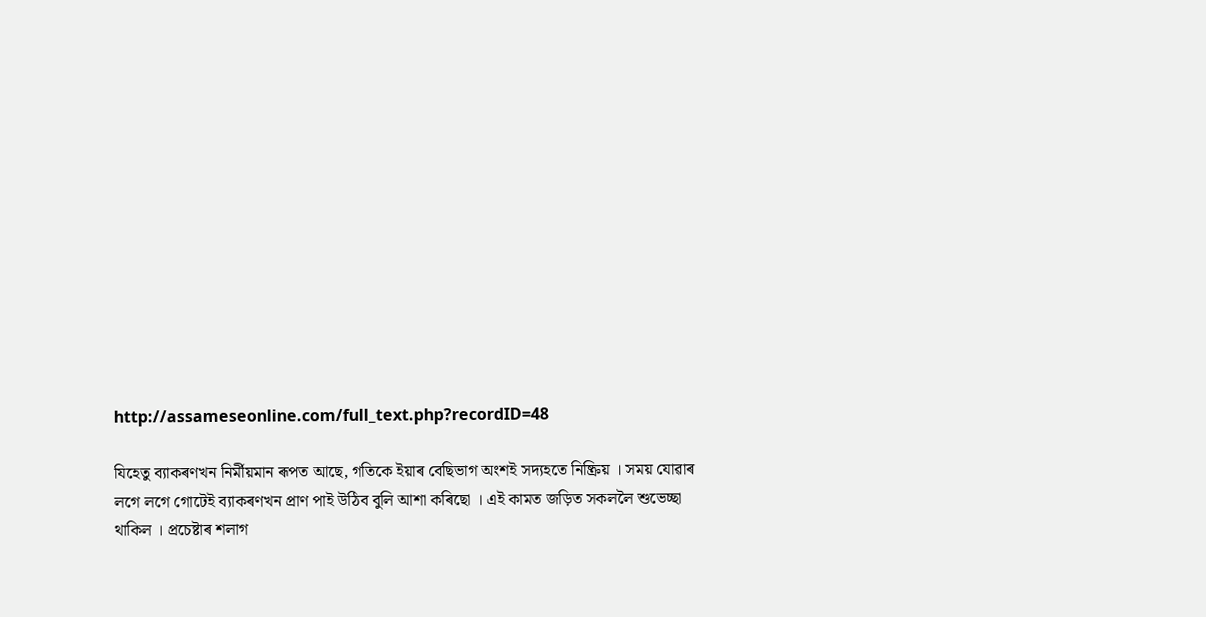http://assameseonline.com/full_text.php?recordID=48

যিহেতু ব্যাকৰণখন নির্মীয়মান ৰূপত আছে, গতিকে ইয়াৰ বেছিভাগ অংশই সদ্যহতে নিষ্ক্ৰিয় । সময় যোৱাৰ লগে লগে গোটেই ব্যাকৰণখন প্রাণ পাই উঠিব বুলি আশা কৰিছো । এই কামত জড়িত সকললৈ শুভেচ্ছা থাকিল । প্রচেষ্টাৰ শলাগ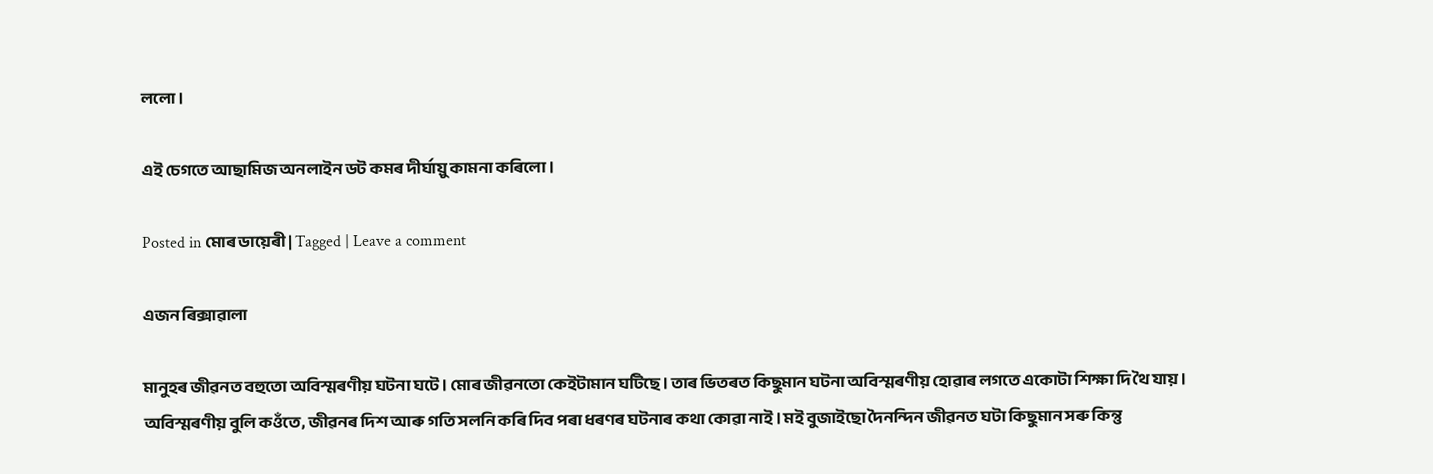ললো ।

এই চেগতে আছামিজ অনলাইন ডট কমৰ দীর্ঘায়ু কামনা কৰিলো ।

Posted in মোৰ ডায়েৰী | Tagged | Leave a comment

এজন ৰিক্সাৱালা

মানুহৰ জীৱনত বহুতো অবিস্মৰণীয় ঘটনা ঘটে । মোৰ জীৱনতো কেইটামান ঘটিছে । তাৰ ভিতৰত কিছুমান ঘটনা অবিস্মৰণীয় হোৱাৰ লগতে একোটা শিক্ষা দি থৈ যায় । অবিস্মৰণীয় বুলি কওঁতে, জীৱনৰ দিশ আৰু গতি সলনি কৰি দিব পৰা ধৰণৰ ঘটনাৰ কথা কোৱা নাই । মই বুজাইছো দৈনন্দিন জীৱনত ঘটা কিছুমান সৰু কিন্তু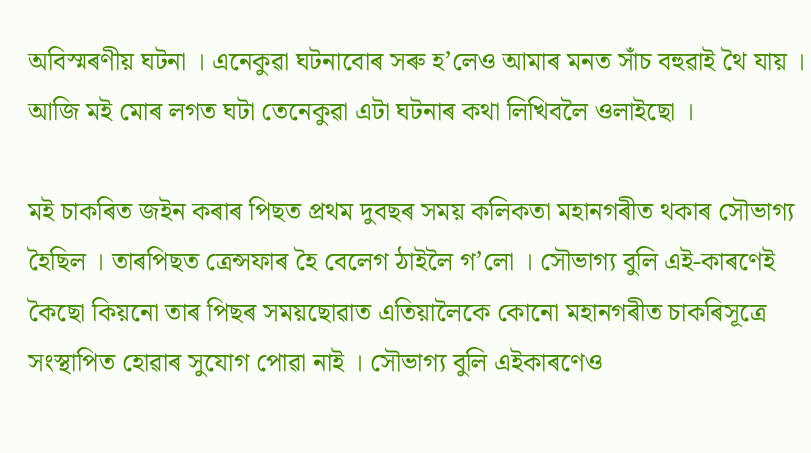অবিস্মৰণীয় ঘটনা । এনেকুৱা ঘটনাবোৰ সৰু হ’লেও আমাৰ মনত সাঁচ বহুৱাই থৈ যায় । আজি মই মোৰ লগত ঘটা তেনেকুৱা এটা ঘটনাৰ কথা লিখিবলৈ ওলাইছো ।

মই চাকৰিত জইন কৰাৰ পিছত প্রথম দুবছৰ সময় কলিকতা মহানগৰীত থকাৰ সৌভাগ্য হৈছিল । তাৰপিছত ত্রেন্সফাৰ হৈ বেলেগ ঠাইলৈ গ’লো । সৌভাগ্য বুলি এই-কাৰণেই কৈছো কিয়নো তাৰ পিছৰ সময়ছোৱাত এতিয়ালৈকে কোনো মহানগৰীত চাকৰিসূত্রে সংস্থাপিত হোৱাৰ সুযোগ পোৱা নাই । সৌভাগ্য বুলি এইকাৰণেও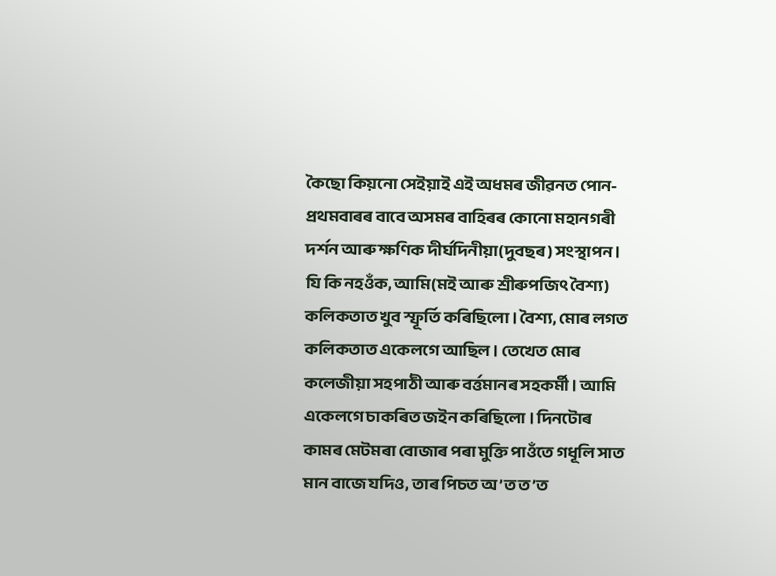কৈছো কিয়নো সেইয়াই এই অধমৰ জীৱনত পোন- প্রথমবাৰৰ বাবে অসমৰ বাহিৰৰ কোনো মহানগৰী দর্শন আৰু ক্ষণিক দীর্ঘদিনীয়া(দুবছৰ) সংস্থাপন । যি কি নহওঁক, আমি(মই আৰু শ্রীৰুপজিৎ বৈশ্য) কলিকতাত খুব স্ফূৰ্তি কৰিছিলো । বৈশ্য, মোৰ লগত কলিকতাত একেলগে আছিল । তেখেত মোৰ কলেজীয়া সহপাঠী আৰু বর্ত্তমানৰ সহকর্মী । আমি একেলগে চাকৰিত জইন কৰিছিলো । দিনটোৰ কামৰ মেটমৰা বোজাৰ পৰা মুক্তি পাওঁতে গধূলি সাত মান বাজে যদিও, তাৰ পিচত অ’ত ত’ত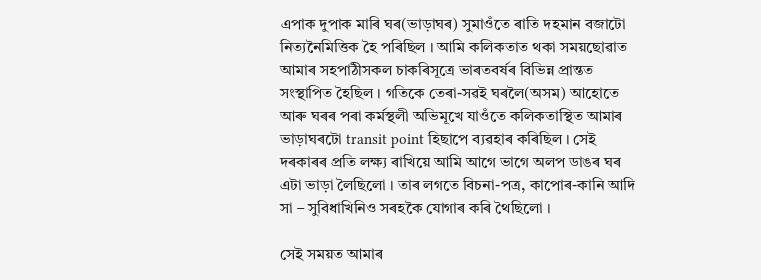এপাক দুপাক মাৰি ঘৰ(ভাড়াঘৰ) সুমাওঁতে ৰাতি দহমান বজাটো নিত্যনৈমিত্তিক হৈ পৰিছিল । আমি কলিকতাত থকা সময়ছোৱাত আমাৰ সহপাঠীসকল চাকৰিসূত্রে ভাৰতবর্ষৰ বিভিন্ন প্রান্তত সংস্থাপিত হৈছিল । গতিকে তেৰা-সৱই ঘৰলৈ(অসম) আহোতে আৰু ঘৰৰ পৰা কর্মস্থলী অভিমূখে যাওঁতে কলিকতাস্থিত আমাৰ ভাড়াঘৰটো transit point হিছাপে ব্যৱহাৰ কৰিছিল । সেই দৰকাৰৰ প্রতি লক্ষ্য ৰাখিয়ে আমি আগে ভাগে অলপ ডাঙৰ ঘৰ এটা ভাড়া লৈছিলো । তাৰ লগতে বিচনা-পত্র, কাপোৰ-কানি আদি সা – সুবিধাখিনিও সৰহকৈ যোগাৰ কৰি থৈছিলো ।

সেই সময়ত আমাৰ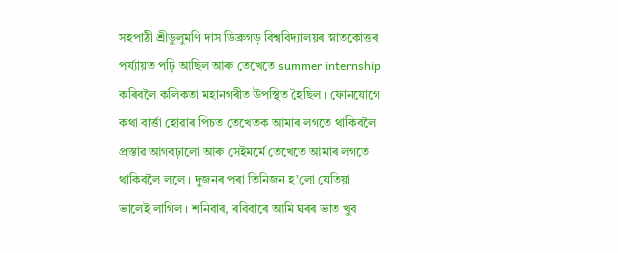সহপাঠী শ্রীডুলুমণি দাস ডিব্রুগড় বিশ্ববিদ্যালয়ৰ স্নাতকোত্তৰ পর্য্যায়ত পঢ়ি আছিল আৰু তেখেতে summer internship কৰিবলৈ কলিকতা মহানগৰীত উপস্থিত হৈছিল । ফোনযোগে কথা বার্ত্তা হোৱাৰ পিচত তেখেতক আমাৰ লগতে থাকিবলৈ প্রস্তাৱ আগবঢ়ালো আৰু সেইমর্মে তেখেতে আমাৰ লগতে থাকিবলৈ ললে । দুজনৰ পৰা তিনিজন হ’লো যেতিয়া ভালেই লাগিল । শনিবাৰ, ৰবিবাৰে আমি ঘৰৰ ভাত খুব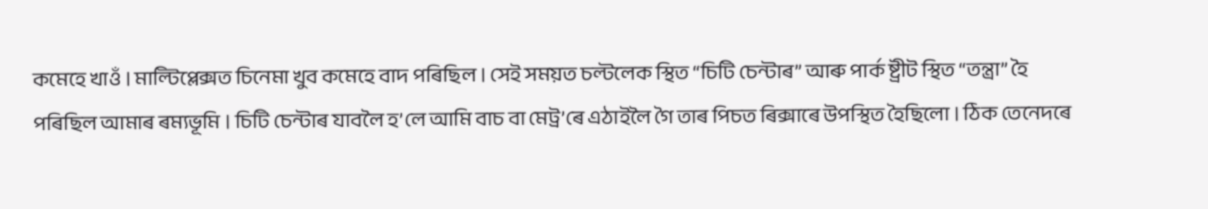কমেহে খাওঁ । মাল্টিপ্লেক্সত চিনেমা খুব কমেহে বাদ পৰিছিল । সেই সময়ত চল্টলেক স্থিত “চিটি চেন্টাৰ” আৰু পার্ক ষ্ট্রীট স্থিত “তন্ত্রা” হৈ পৰিছিল আমাৰ ৰম্যভূমি । চিটি চেন্টাৰ যাবলৈ হ’লে আমি বাচ বা মেট্র’ৰে এঠাইলৈ গৈ তাৰ পিচত ৰিক্সাৰে উপস্থিত হৈছিলো । ঠিক তেনেদৰে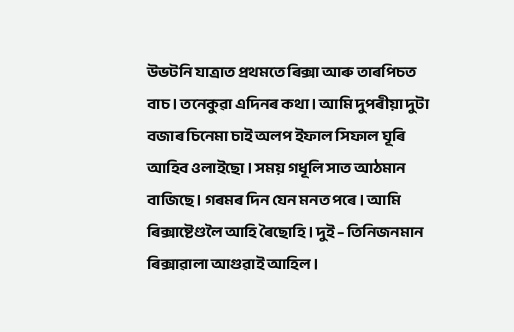উভটনি যাত্রাত প্রথমতে ৰিক্সা আৰু তাৰপিচত বাচ । তনেকুৱা এদিনৰ কথা । আমি দুপৰীয়া দুটা বজাৰ চিনেমা চাই অলপ ইফাল সিফাল ঘূৰি আহিব ওলাইছো । সময় গধূলি সাত আঠমান বাজিছে । গৰমৰ দিন যেন মনত পৰে । আমি ৰিক্সাষ্টেণ্ডলৈ আহি ৰৈছোহি । দুই – তিনিজনমান ৰিক্সাৱালা আগুৱাই আহিল ।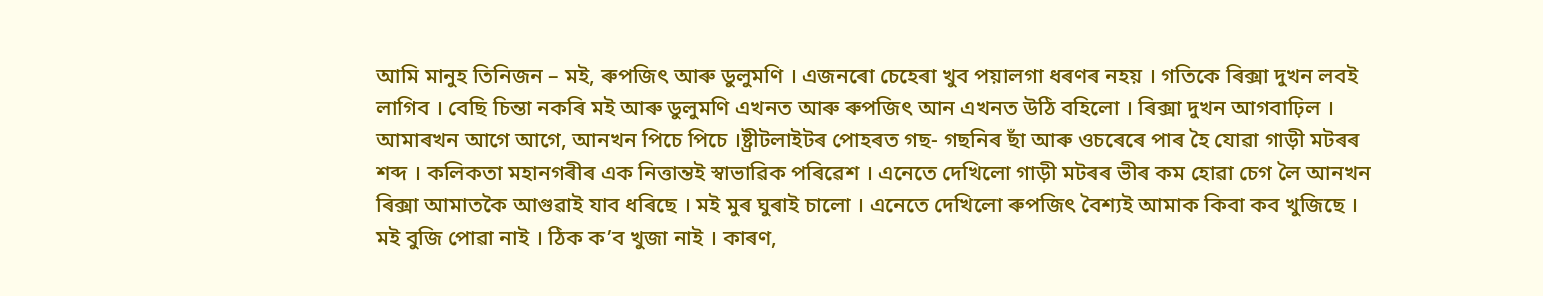আমি মানুহ তিনিজন – মই, ৰুপজিৎ আৰু ডুলুমণি । এজনৰো চেহেৰা খুব পয়ালগা ধৰণৰ নহয় । গতিকে ৰিক্সা দুখন লবই লাগিব । বেছি চিন্তা নকৰি মই আৰু ডুলুমণি এখনত আৰু ৰুপজিৎ আন এখনত উঠি বহিলো । ৰিক্সা দুখন আগবাঢ়িল । আমাৰখন আগে আগে, আনখন পিচে পিচে ।ষ্ট্রীটলাইটৰ পোহৰত গছ- গছনিৰ ছাঁ আৰু ওচৰেৰে পাৰ হৈ যোৱা গাড়ী মটৰৰ শব্দ । কলিকতা মহানগৰীৰ এক নিত্তান্তই স্বাভাৱিক পৰিৱেশ । এনেতে দেখিলো গাড়ী মটৰৰ ভীৰ কম হোৱা চেগ লৈ আনখন ৰিক্সা আমাতকৈ আগুৱাই যাব ধৰিছে । মই মুৰ ঘুৰাই চালো । এনেতে দেখিলো ৰুপজিৎ বৈশ্যই আমাক কিবা কব খুজিছে । মই বুজি পোৱা নাই । ঠিক ক’ব খুজা নাই । কাৰণ,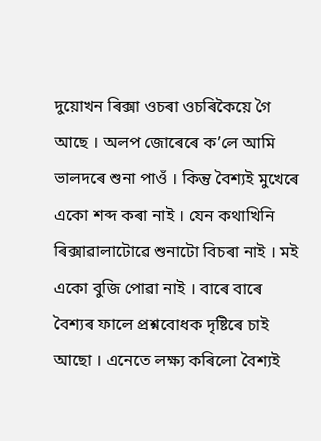দুয়োখন ৰিক্সা ওচৰা ওচৰিকৈয়ে গৈ আছে । অলপ জোৰেৰে ক’লে আমি ভালদৰে শুনা পাওঁ । কিন্তু বৈশ্যই মুখেৰে একো শব্দ কৰা নাই । যেন কথাখিনি ৰিক্সাৱালাটোৱে শুনাটো বিচৰা নাই । মই একো বুজি পোৱা নাই । বাৰে বাৰে বৈশ্যৰ ফালে প্রশ্নবোধক দৃষ্টিৰে চাই আছো । এনেতে লক্ষ্য কৰিলো বৈশ্যই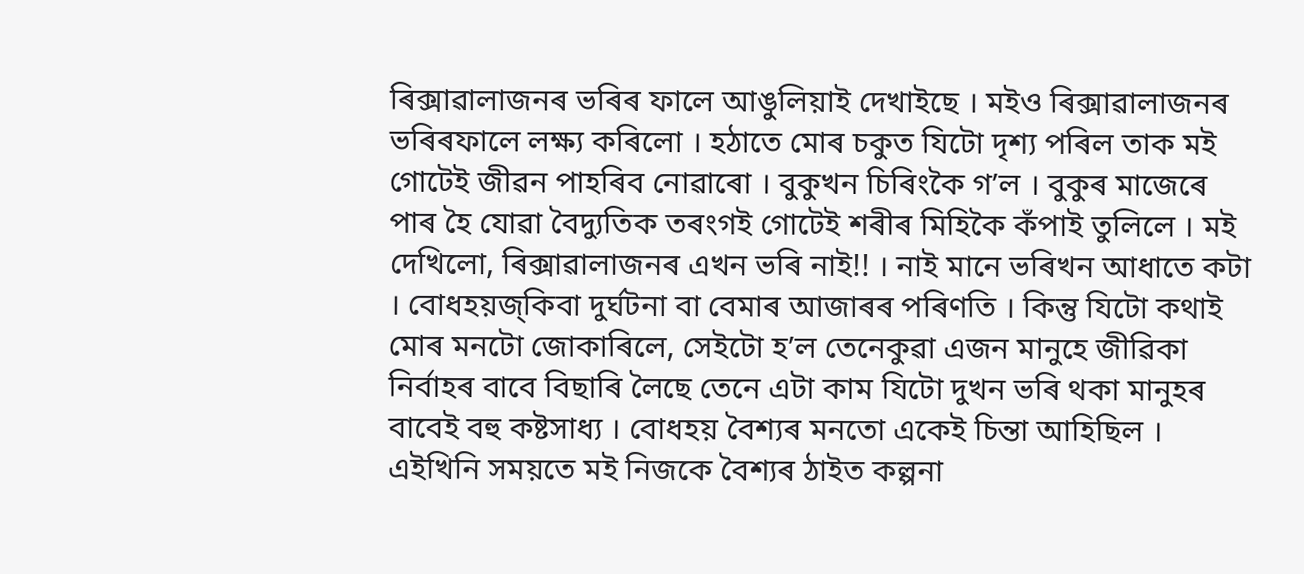ৰিক্সাৱালাজনৰ ভৰিৰ ফালে আঙুলিয়াই দেখাইছে । মইও ৰিক্সাৱালাজনৰ ভৰিৰফালে লক্ষ্য কৰিলো । হঠাতে মোৰ চকুত যিটো দৃশ্য পৰিল তাক মই গোটেই জীৱন পাহৰিব নোৱাৰো । বুকুখন চিৰিংকৈ গ’ল । বুকুৰ মাজেৰে পাৰ হৈ যোৱা বৈদ্যুতিক তৰংগই গোটেই শৰীৰ মিহিকৈ কঁপাই তুলিলে । মই দেখিলো, ৰিক্সাৱালাজনৰ এখন ভৰি নাই!! । নাই মানে ভৰিখন আধাতে কটা । বোধহয়জ্কিবা দুর্ঘটনা বা বেমাৰ আজাৰৰ পৰিণতি । কিন্তু যিটো কথাই মোৰ মনটো জোকাৰিলে, সেইটো হ’ল তেনেকুৱা এজন মানুহে জীৱিকা নির্বাহৰ বাবে বিছাৰি লৈছে তেনে এটা কাম যিটো দুখন ভৰি থকা মানুহৰ বাবেই বহু কষ্টসাধ্য । বোধহয় বৈশ্যৰ মনতো একেই চিন্তা আহিছিল । এইখিনি সময়তে মই নিজকে বৈশ্যৰ ঠাইত কল্পনা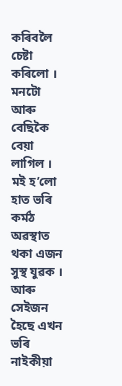কৰিবলৈ চেষ্টা কৰিলো । মনটো আৰু বেছিকৈ বেয়া লাগিল । মই হ’লো হাত ভৰি কর্মঠ অৱস্থাত থকা এজন সুস্থ যুৱক । আৰু সেইজন হৈছে এখন ভৰি নাইকীয়া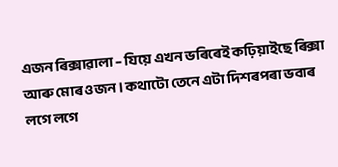এজন ৰিক্সাৱালা – যিয়ে এখন ভৰিৰেই কঢ়িয়াইছে ৰিক্সা আৰু মোৰ ওজন । কথাটো তেনে এটা দিশৰপৰা ভবাৰ লগে লগে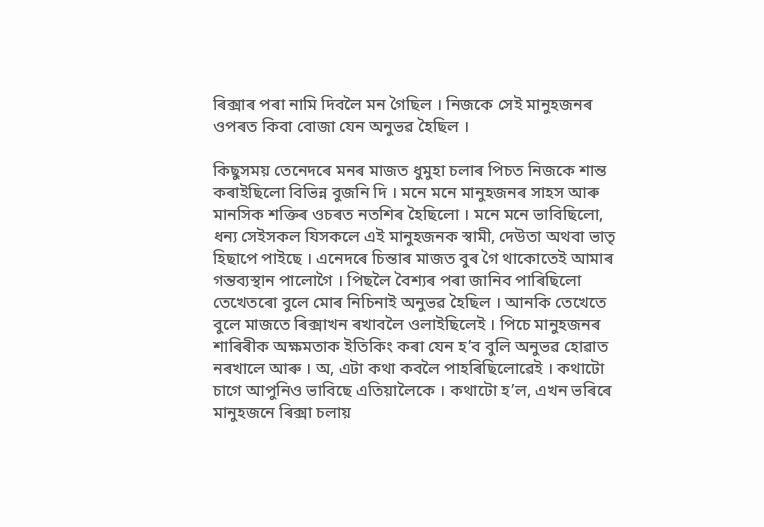ৰিক্সাৰ পৰা নামি দিবলৈ মন গৈছিল । নিজকে সেই মানুহজনৰ ওপৰত কিবা বোজা যেন অনুভৱ হৈছিল ।

কিছুসময় তেনেদৰে মনৰ মাজত ধুমুহা চলাৰ পিচত নিজকে শান্ত কৰাইছিলো বিভিন্ন বুজনি দি । মনে মনে মানুহজনৰ সাহস আৰু মানসিক শক্তিৰ ওচৰত নতশিৰ হৈছিলো । মনে মনে ভাবিছিলো, ধন্য সেইসকল যিসকলে এই মানুহজনক স্বামী, দেউতা অথবা ভাতৃ হিছাপে পাইছে । এনেদৰে চিন্তাৰ মাজত বুৰ গৈ থাকোতেই আমাৰ গন্তব্যস্থান পালোগৈ । পিছলৈ বৈশ্যৰ পৰা জানিব পাৰিছিলো তেখেতৰো বুলে মোৰ নিচিনাই অনুভৱ হৈছিল । আনকি তেখেতে বুলে মাজতে ৰিক্সাখন ৰখাবলৈ ওলাইছিলেই । পিচে মানুহজনৰ শাৰিৰীক অক্ষমতাক ইতিকিং কৰা যেন হ’ব বুলি অনুভৱ হোৱাত নৰখালে আৰু । অ, এটা কথা কবলৈ পাহৰিছিলোৱেই । কথাটো চাগে আপুনিও ভাবিছে এতিয়ালৈকে । কথাটো হ’ল, এখন ভৰিৰে মানুহজনে ৰিক্সা চলায়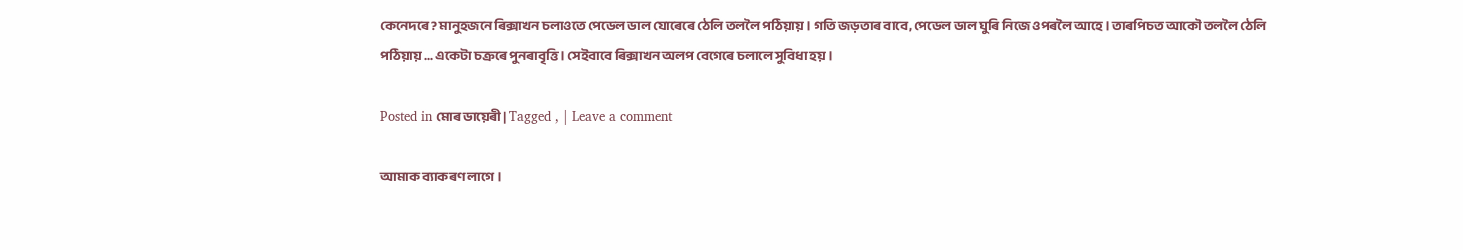কেনেদৰে ? মানুহজনে ৰিক্সাখন চলাওতে পেডেল ডাল যোৰেৰে ঠেলি তললৈ পঠিয়ায় । গতি জড়তাৰ বাবে, পেডেল ডাল ঘুৰি নিজে ওপৰলৈ আহে । তাৰপিচত আকৌ তললৈ ঠেলি পঠিয়ায় … একেটা চক্রৰে পুনৰাবৃত্তি । সেইবাবে ৰিক্সাখন অলপ বেগেৰে চলালে সুবিধা হয় ।

Posted in মোৰ ডায়েৰী | Tagged , | Leave a comment

আমাক ব্যাকৰণ লাগে ।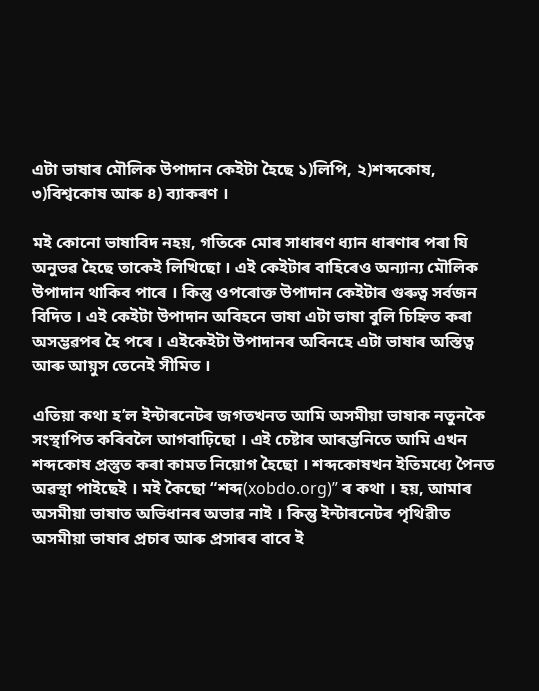এটা ভাষাৰ মৌলিক উপাদান কেইটা হৈছে ১)লিপি, ২)শব্দকোষ, ৩)বিশ্বকোষ আৰু ৪) ব্যাকৰণ ।

মই কোনো ভাষাবিদ নহয়, গতিকে মোৰ সাধাৰণ ধ্যান ধাৰণাৰ পৰা যি অনুভৱ হৈছে তাকেই লিখিছো । এই কেইটাৰ বাহিৰেও অন্যান্য মৌলিক উপাদান থাকিব পাৰে । কিন্তু ওপৰোক্ত উপাদান কেইটাৰ গুৰুত্ব সর্বজন বিদিত । এই কেইটা উপাদান অবিহনে ভাষা এটা ভাষা বুলি চিহ্নিত কৰা অসম্ভৱপৰ হৈ পৰে । এইকেইটা উপাদানৰ অবিনহে এটা ভাষাৰ অস্তিত্ব আৰু আয়ুস তেনেই সীমিত ।

এতিয়া কথা হ’ল ইন্টাৰনেটৰ জগতখনত আমি অসমীয়া ভাষাক নতুনকৈ সংস্থাপিত কৰিবলৈ আগবাঢ়িছো । এই চেষ্টাৰ আৰম্ভনিতে আমি এখন শব্দকোষ প্রস্তুত কৰা কামত নিয়োগ হৈছো । শব্দকোষখন ইতিমধ্যে পৈনত অৱস্থা পাইছেই । মই কৈছো “শব্দ(xobdo.org)” ৰ কথা । হয়, আমাৰ অসমীয়া ভাষাত অভিধানৰ অভাৱ নাই । কিন্তু ইন্টাৰনেটৰ পৃথিৱীত অসমীয়া ভাষাৰ প্রচাৰ আৰু প্রসাৰৰ বাবে ই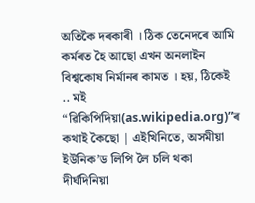অতিকৈ দৰকাৰী । ঠিক তেনেদৰে আমি কর্মৰত হৈ আছো এখন অনলাইন বিশ্বকোষ নির্মানৰ কামত । হয়, ঠিকেই .. মই “ৱিকিপিদিয়া(as.wikipedia.org)”ৰ কথাই কৈছো | এইখিনিতে, অসমীয়া ইউনিক’ড লিপি লৈ চলি থকা দীর্ঘদিনিয়া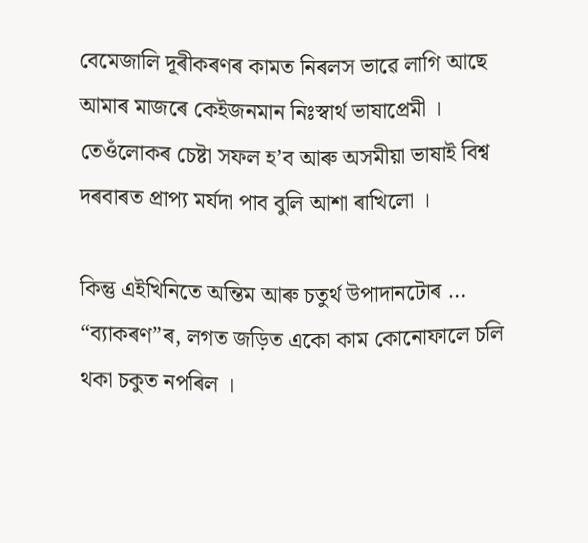বেমেজালি দূৰীকৰণৰ কামত নিৰলস ভাৱে লাগি আছে আমাৰ মাজৰে কেইজনমান নিঃস্বার্থ ভাষাপ্রেমী । তেওঁলোকৰ চেষ্টা সফল হ’ব আৰু অসমীয়া ভাষাই বিশ্ব দৰবাৰত প্রাপ্য মর্যদা পাব বুলি আশা ৰাখিলো ।

কিন্তু এইখিনিতে অন্তিম আৰু চতুর্থ উপাদানটোৰ … “ব্যাকৰণ”ৰ, লগত জড়িত একো কাম কোনোফালে চলি থকা চকুত নপৰিল ।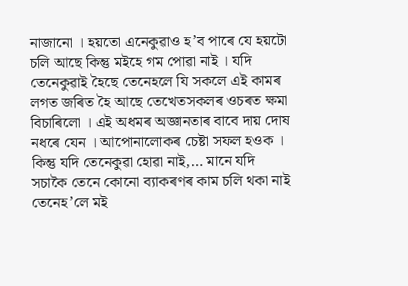নাজানো । হয়তো এনেকুৱাও হ’ব পাৰে যে হয়টো চলি আছে কিন্তু মইহে গম পোৱা নাই । যদি তেনেকুৱাই হৈছে তেনেহলে যি সকলে এই কামৰ লগত জৰিত হৈ আছে তেখেতসকলৰ ওচৰত ক্ষমা বিচাৰিলো । এই অধমৰ অজ্ঞানতাৰ বাবে দায় দোষ নধৰে যেন । আপোনালোকৰ চেষ্টা সফল হওক । কিন্তু যদি তেনেকুৱা হোৱা নাই,… মানে যদি সচাকৈ তেনে কোনো ব্যাকৰণৰ কাম চলি থকা নাই তেনেহ’লে মই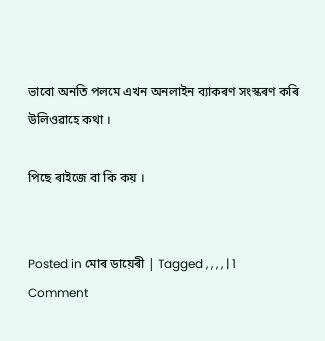ভাবো অনতি পলমে এখন অনলাইন ব্যাকৰণ সংস্কৰণ কৰি উলিওৱাহে কথা ।

পিছে ৰাইজে বা কি কয় ।


Posted in মোৰ ডায়েৰী | Tagged , , , , | 1 Comment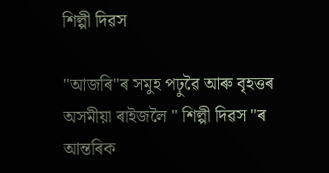শিল্পী দিৱস

"আজৰি"ৰ সমুহ পঢ়ুৱৈ আৰু বৃহত্তৰ অসমীয়া ৰাইজলৈ " শিল্পী দিৱস "ৰ আন্তৰিক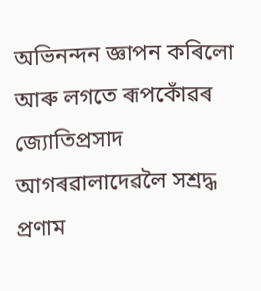অভিনন্দন জ্ঞাপন কৰিলো আৰু লগতে ৰূপকোঁৱৰ জ্যোতিপ্রসাদ আগৰৱালাদেৱলৈ সশ্রদ্ধ প্রণাম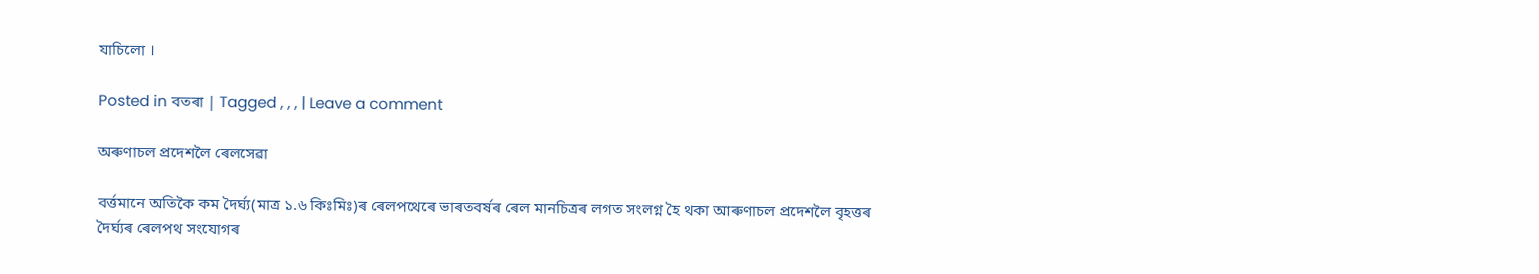যাচিলো ।

Posted in বতৰা | Tagged , , , | Leave a comment

অৰুণাচল প্রদেশলৈ ৰেলসেৱা

বর্ত্তমানে অতিকৈ কম দৈর্ঘ্য(মাত্র ১.৬ কিঃমিঃ)ৰ ৰেলপথেৰে ভাৰতবর্ষৰ ৰেল মানচিত্রৰ লগত সংলগ্ন হৈ থকা আৰুণাচল প্রদেশলৈ বৃহত্তৰ দৈর্ঘ্যৰ ৰেলপথ সংযোগৰ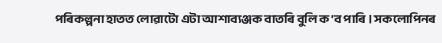পৰিকল্পনা হাতত লোৱাটো এটা আশাব্যঞ্জক বাতৰি বুলি ক’ব পাৰি । সকলোপিনৰ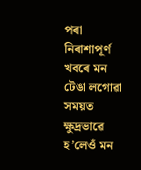পৰা নিৰাশাপূৰ্ণ খবৰে মন টেঙা লগোৱা সময়ত ক্ষুদ্রভাৱে হ’লেওঁ মন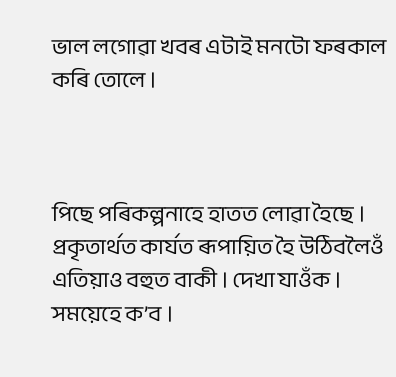ভাল লগোৱা খবৰ এটাই মনটো ফৰকাল কৰি তোলে ।



পিছে পৰিকল্পনাহে হাতত লোৱা হৈছে । প্রকৃতার্থত কার্যত ৰূপায়িত হৈ উঠিবলৈওঁ এতিয়াও বহুত বাকী । দেখা যাওঁক । সময়েহে ক’ব ।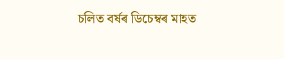চলিত বর্ষৰ ডিচেম্বৰ মাহত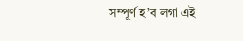সম্পূর্ণ হ’ব লগা এই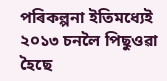পৰিকল্পনা ইতিমধ্যেই ২০১৩ চনলৈ পিছুওৱা হৈছে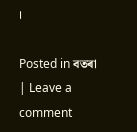।

Posted in বতৰা | Leave a comment